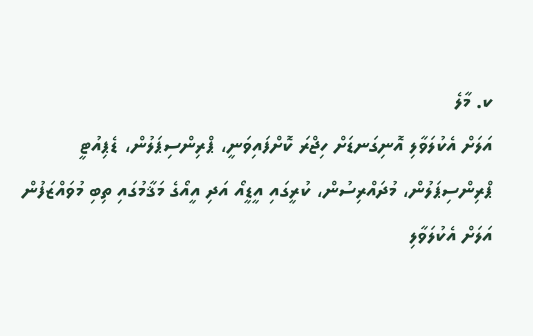ކ. މާލެ
އަލަށް އެކުލަވާލި އޮނިގަނޑަށް ހިޖްރަ ކޮށްފައިވަނީ، ޕްރިންސިޕަލުން، ޑެޕިއުޓީ ޕްރިންސިޕަލުން، މުދައްރިސުން، ކުރީގައި އީޑީއޯ އަދި އީއޯގެ މަޤާމުގައި ތިބި މުވައްޒަފުން
އަލަށް އެކުލަވާލި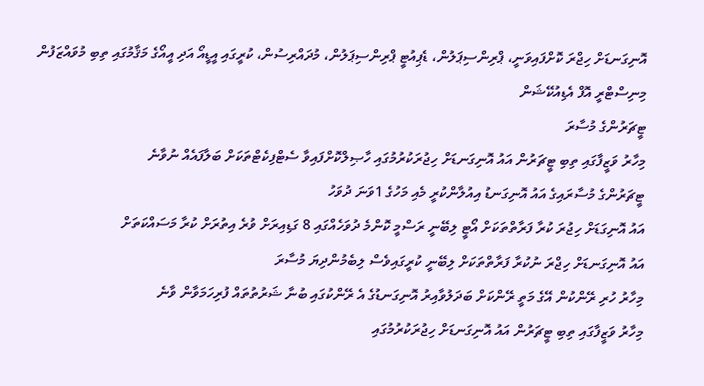އޮނިގަނޑަށް ހިޖްރަ ކޮށްފައިވަނީ، ޕްރިންސިޕަލުން، ޑެޕިއުޓީ ޕްރިންސިޕަލުން، މުދައްރިސުން، ކުރީގައި އީޑީއޯ އަދި އީއޯގެ މަޤާމުގައި ތިބި މުވައްޒަފުން
މިނިސްޓްރީ އޮފް އެޑިއުކޭޝަން
ޓީޗަރުންގެ މުސާރަ
މިހާރު ވަޒީފާގައި ތިބި ޓީޗަރުން އައު އޮނިގަނޑަށް ހިޖުރަކުރުމުގައި ހާޞިލްކޮށްފައިވާ ސެޓްފިކެޓްތަކަށް ބަލާފައެއް ނުވާނެ
ޓީޗަރުންގެ މުސާރައިގެ އައު އޮނިގަނޑު އިއުލާންކުރީ މެއި މަހުގެ 1ވަނަ ދުވަހު
އައު އޮނިގަޑަށް ހިޖުރަ ކުރާ ފަރާތްތަކަށް އޯޓީ ލިބޭނީ ރަސްމީ ކޮންމެ ދުވަހެއްގައި 8 ގަޑިއިރަށް ވުރެ އިތުރަށް ކުރާ މަސައްކަތަށް
އައު އޮނިގަނޑަށް ހިޖްރަ ނުކުރާ ފަރާތްތަކަށް ލިބޭނީ ކުރީގައިވެސް ލިބެމުންދިޔަ މުސާރަ
މިހާރު ހުރި ރޭންކުން އޭގެ މަތީ ރޭންކަށް ބަދަލުވާއިރު އޮނިގަނޑުގެ އެ ރޭންކުގައި ބުނާ ޝަރުތުތައް ފުރިހަމަވާން ވާނެ
މިހާރު ވަޒީފާގައި ތިބި ޓީޗަރުން އައު އޮނިގަނޑަށް ހިޖުރަކުރުމުގައި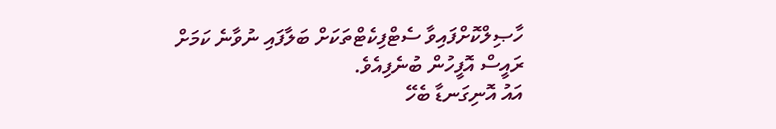ހާޞިލްކޮށްފައިވާ ސެޓްފިކެޓްތަކަށް ބަލާފައި ނުވާނެ ކަމަށް ރައީސް އޮފީހުން ބުނެފިއެވެ.
އައު އޮނިގަނޑާ ބެހޭ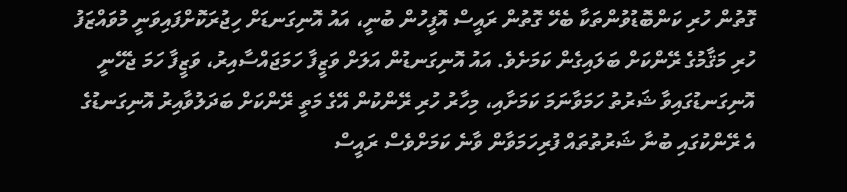ގޮތުން ހުރި ކަންބޮޑުވުންތަކާ ބެހޭ ގޮތުން ރައީސް އޮފީހުން ބުނީ، އައު އޮނިގަނޑަށް ހިޖުރަކޮށްފައިވަނީ މުވައްޒަފު ހުރި މަޤާމުގެ ރޭންކަށް ބަލައިގެން ކަމަށެވެ. އައު އޮނިގަނޑުން އަލަށް ވަޒީފާ ހަމަޖައްސާއިރު، ވަޒީފާ ހަމަ ޖެހޭނީ އޮނިގަނޑުގައިވާ ޝަރުތު ހަމަވާނަމަ ކަމަށާއި، މިހާރު ހުރި ރޭންކުން އޭގެ މަތީ ރޭންކަށް ބަދަލުވާއިރު އޮނިގަނޑުގެ އެ ރޭންކުގައި ބުނާ ޝަރުތުތައް ފުރިހަމަވާން ވާނެ ކަމަށްވެސް ރައީސް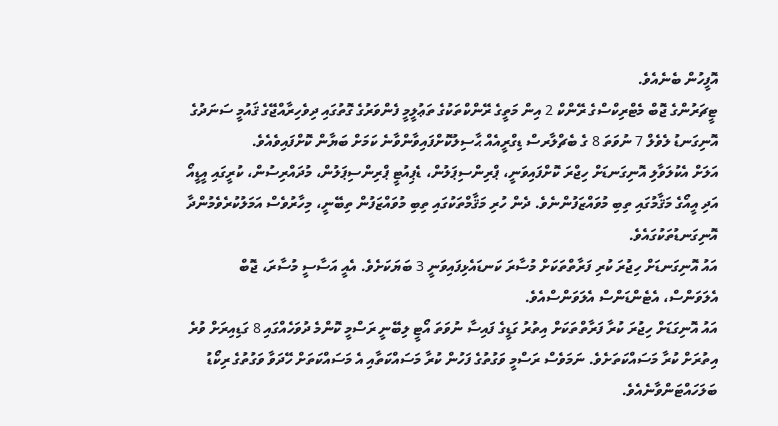އޮފީހުން ބެނެއެވެ.
ޓީޗަރުންގެ ޖޮބް މެޓްރިކްސްގެ ރޭންކް 2 އިން މަތީގެ ރޭންކްތަކުގެ ތަޢުލީމީ ފެންވަރުގެ ގޮތުގައި ދިވެހިރާއްޖޭގެ ޤައުމީ ސަނަދުގެ އޮނިގަނޑު ލެވެލް 7 ނުވަތަ 8 ގެ ބެޗްލާރސް ޑިގްރީއެއް ޙާސިލުކޮށްފައިވާންވާނެ ކަމަށް ބަޔާން ކޮށްފައިވެއެވެ.
އަލަށް އެކުލަވާލި އޮނިގަނޑަށް ހިޖްރަ ކޮށްފައިވަނީ، ޕްރިންސިޕަލުން، ޑެޕިއުޓީ ޕްރިންސިޕަލުން، މުދައްރިސުން، ކުރީގައި އީޑީއޯ އަދި އީއޯގެ މަޤާމުގައި ތިބި މުވައްޒަފުންނެވެ. ދެން ހުރި މަޤާމްތަކުގައި ތިބި މުވައްޒަފުން ތިބޭނީ، މިހާރުވެސް އަމަލުކުރެވެމުންދާ އޮނިގަނޑުތަކުގައެވެ.
އައު އޮނިގަނޑަށް ހިޖުރަ ކުރި ފަރާތްތަކަށް މުސާރަ ކަނޑައެޅިފައިވަނީ 3 ބަޔަކަށެވެ. އެއީ އަސާސީ މުސާރަ، ޖޮބް އެލަވަންސް، އެޓެންޑަންސް އެލަވަންސްއެވެ.
އައު އޮނިގަޑަށް ހިޖުރަ ކުރާ ފަރާތްތަކަށް އިތުރު ގަޑީގެ ފައިސާ ނުވަތަ އޯޓީ ލިބޭނީ ރަސްމީ ކޮންމެ ދުވަހެއްގައި 8 ގަޑިއިރަށް ވުރެ އިތުރަށް ކުރާ މަސައްކަތަށެވެ. ނަމަވެސް ރަސްމީ ވަގުތުގެ ފަހުން ކުރާ މަސައްކަތާއި އެ މަސައްކަތަށް ހޭދަވާ ވަގުތުގެ ރިކޯޑު ބަލަހައްޓަންވާނެއެވެ.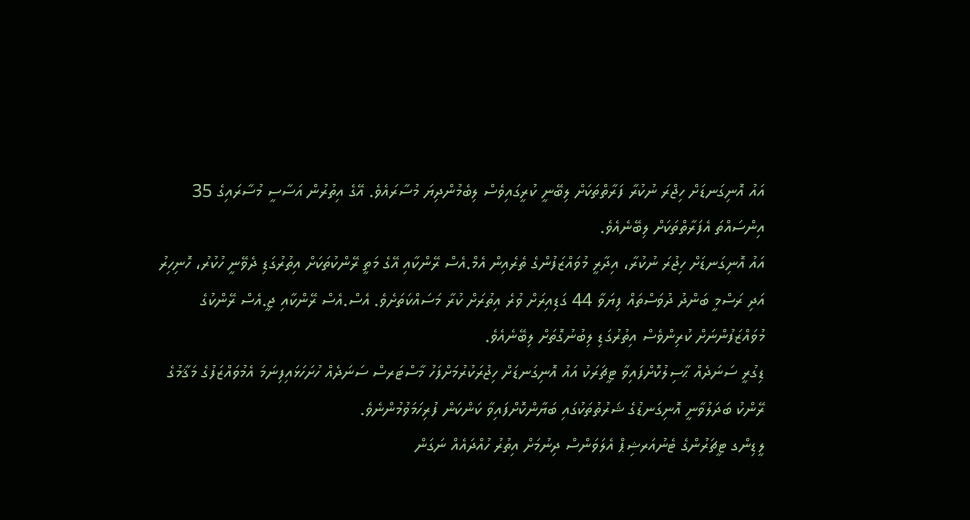އައު އޮނިގަނޑަށް ހިޖްރަ ނުކުރާ ފަރާތްތަކަށް ލިބޭނީ ކުރީގައިވެސް ލިބެމުންދިޔަ މުސާރައެވެ. އޭގެ އިތުރުން އަސާސީ މުސާރައިގެ 35 އިންސައްތަ އެފަރާތްތަކަށް ލިބޭނެއެވެ.
އައު އޮނިގަނޑަށް ހިޖުރަ ނުކުރާ، އިދާރީ މުވައްޒަފުންގެ ތެރެއިން އެމް.އެސް ރޭންކާއި އޭގެ މަތީ ރޭންކުތަކަށް އިތުރުގަޑި ދެވޭނީ ހުކުރު، ހޮނިހިރު އަދި ރަސްމީ ބަންދު ދުވަސްތައް ފިޔަވާ 44 ގަޑިއިރަށް ވުރެ އިތުރަށް ކުރާ މަސައްކަތަށެވެ. އެސް.އެސް ރޭންކާއި ޖީ.އެސް ރޭންކުގެ މުވައްޒަފުންނަށް ކުރިންވެސް އިތުރުގަޑި ލިބުނުގޮތަށް ލިބޭނެއެވެ.
ޑިގުރީ ސަނަދެއް ޙާސިލުކޮށްފައިވާ ޓީޗަރަކު އައު އޮނިގަނޑަށް ހިޖުރަކުރުމަށްފަހު މާސްޓަރސް ސަނަދެއް ހުށަހަޅައިފިނަމަ އެމުވައްޒަފުގެ މަޤާމުގެ ރޭންކު ބަދަލުވާނީ އޮނިގަނޑުގެ ޝަރުތުތަކުގައި ބަޔާންކޮށްފައިވާ ކަންކަން ފުރިހަމަވުމުންނެވެ.
ލީޑިންގ ޓީޗަރުންގެ ޓެނުއަރޝިޕް އެލަވަންސް ދިނުމަށް އިތުރު ހުއްދައެއް ނަގަން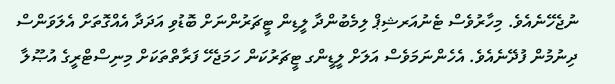ނުޖެހޭނެއެވެ. މިހާރުވެސް ޓެނުއަރޝިޕް ލިމެބުންދާ ލީޑިން ޓީޗަރުންނަށް ބޮޑުވި އަދަދާ އެއްގޮތަށް އެލަވަންސް ދިނުމުން ފުދޭނެއެވެ. އެހެންނަމަވެސް އަލަށް ލީޑީންގ ޓީޗަރުކަން ހަމަޖެހޭ ފަރާތްތަކަށް މިނިސްޓްރީގެ އުޞޫލާ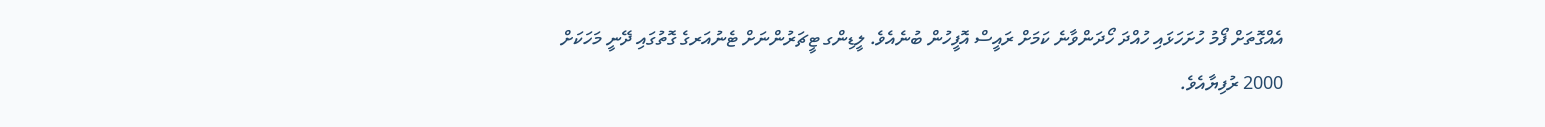އެއްގޮތަށް ފޯމު ހުށަހަޅައި ހުއްދަ ހޯދަންވާނެ ކަމަށް ރައީސް އޮފީހުން ބުނެއެވެ. ލީޑިންގ ޓީޗަރުންނަށް ޓެނުއަރގެ ގޮތުގައި ދޭނީ މަހަކަށް 2000 ރުފިޔާއެވެ.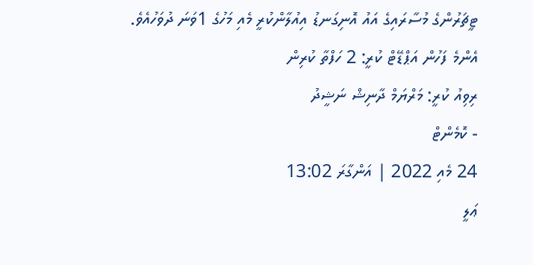ޓީޗަރުންގެ މުސާރައިގެ އައު އޮނިގަނޑު އިއުލާންކުރީ މެއި މަހުގެ 1ވަނަ ދުވަހުއެވެ.
އެންމެ ފަހުން އަޕްޑޭޓް ކުރީ: 2 ހަފްތާ ކުރިން
ރިވިއު ކުރީ: މަރްޔަމް ދާނިޝް ނަޝީދު
- ކޮމެންޓް
24 މެއި 2022 | އަންގާރަ 13:02
ޢަލީ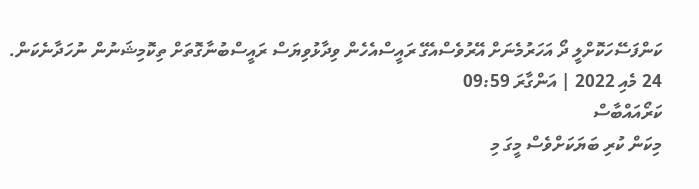ކަންފަސޭހަކޮށްލީ ދޯ އަހަރުމެނަށް އޭރުވެސްއެގޭ ރައީސްއެހެން ވިދާޅުވިޔަސް ރައީސްބުނާގޮތަށް ތިކޮމިޝަނުން ނުހަދާނެކަން.
24 މެއި 2022 | އަންގާރަ 09:59
ކަރޯއައްބާސް
މިކަން ކުރި ބަޔަކަށްވެސް މީގަ މި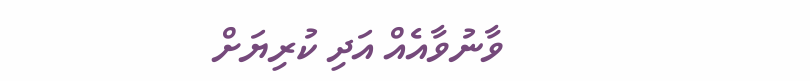ވާނުވާއެއް އަދި ކުރިޔަށް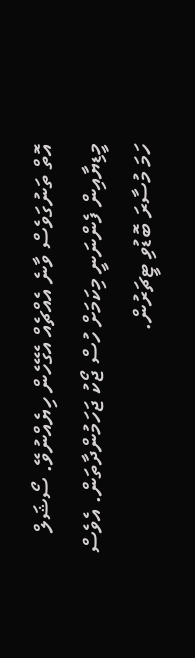އޮތް ތަނުގަވެސް ވާނެ އެއްޗެއް އެގޭހެން ހިޔެއްނުވޭ. ސޯޝަލް މީޑިޔާއިން ފެންނަނީ މިކަމަށް ހުސް ޖޯކު ޖަހަމުންދާތަން. އެވެސް ހަމަ މުސާރަ ބޮޑުވި ޓީޗަރުން.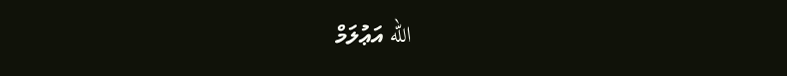الله އަޢުލަމް